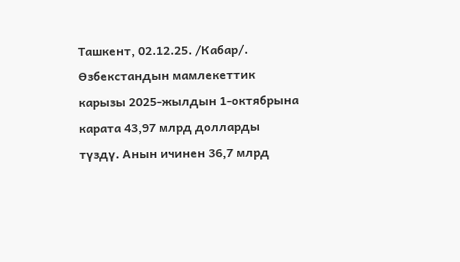Ташкент, 02.12.25. /Кабар/. Өзбекстандын мамлекеттик карызы 2025-жылдын 1-октябрына карата 43,97 млрд долларды түздү. Анын ичинен 36,7 млрд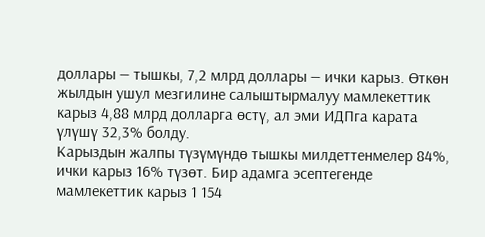доллары — тышкы, 7,2 млрд доллары — ички карыз. Өткөн жылдын ушул мезгилине салыштырмалуу мамлекеттик карыз 4,88 млрд долларга өстү, ал эми ИДПга карата үлүшү 32,3% болду.
Карыздын жалпы түзүмүндө тышкы милдеттенмелер 84%, ички карыз 16% түзөт. Бир адамга эсептегенде мамлекеттик карыз 1 154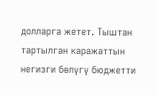долларга жетет. Тыштан тартылган каражаттын негизги бөлүгү бюджетти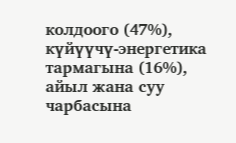колдоого (47%), күйүүчү-энергетика тармагына (16%), айыл жана суу чарбасына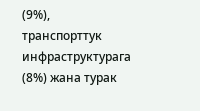(9%), транспорттук инфраструктурага (8%) жана турак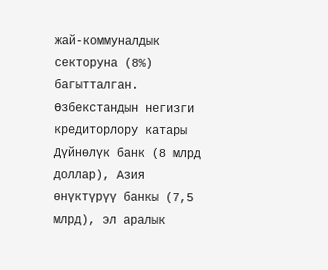жай-коммуналдык секторуна (8%) багытталган.
Өзбекстандын негизги кредиторлору катары Дүйнөлүк банк (8 млрд доллар), Азия өнүктүрүү банкы (7,5 млрд), эл аралык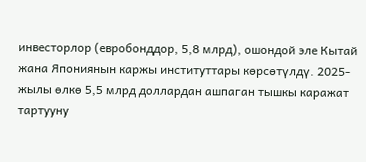инвесторлор (евробонддор, 5,8 млрд), ошондой эле Кытай жана Япониянын каржы институттары көрсөтүлдү. 2025-жылы өлкө 5,5 млрд доллардан ашпаган тышкы каражат тартууну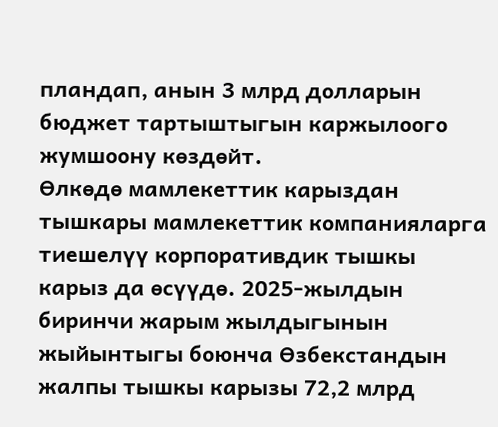пландап, анын 3 млрд долларын бюджет тартыштыгын каржылоого жумшоону көздөйт.
Өлкөдө мамлекеттик карыздан тышкары мамлекеттик компанияларга тиешелүү корпоративдик тышкы карыз да өсүүдө. 2025-жылдын биринчи жарым жылдыгынын жыйынтыгы боюнча Өзбекстандын жалпы тышкы карызы 72,2 млрд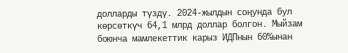долларды түздү. 2024-жылдын соңунда бул көрсөткүч 64,1 млрд доллар болгон. Мыйзам боюнча мамлекеттик карыз ИДПнын 60%ынан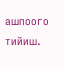ашпоого тийиш.